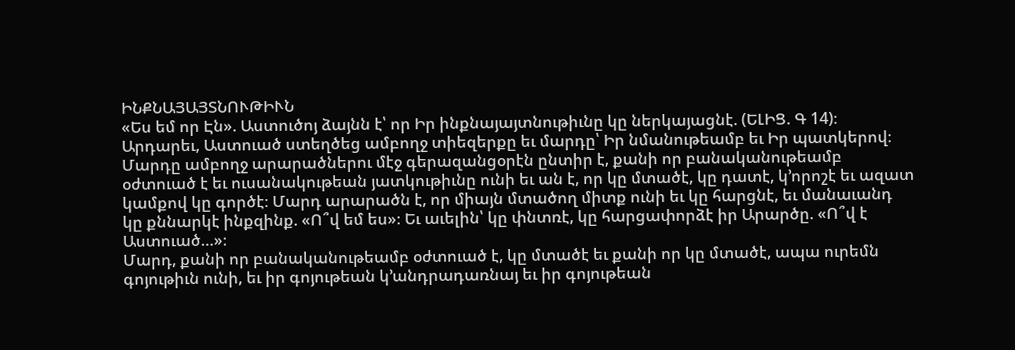ԻՆՔՆԱՅԱՅՏՆՈՒԹԻՒՆ
«Ես եմ որ Էն». Աստուծոյ ձայնն է՝ որ Իր ինքնայայտնութիւնը կը ներկայացնէ. (ԵԼԻՑ. Գ 14)։ Արդարեւ, Աստուած ստեղծեց ամբողջ տիեզերքը եւ մարդը՝ Իր նմանութեամբ եւ Իր պատկերով։ Մարդը ամբողջ արարածներու մէջ գերազանցօրէն ընտիր է, քանի որ բանականութեամբ օժտուած է եւ ուսանակութեան յատկութիւնը ունի եւ ան է, որ կը մտածէ, կը դատէ, կ՚որոշէ եւ ազատ կամքով կը գործէ։ Մարդ արարածն է, որ միայն մտածող միտք ունի եւ կը հարցնէ, եւ մանաւանդ կը քննարկէ ինքզինք. «Ո՞վ եմ ես»։ Եւ աւելին՝ կը փնտռէ, կը հարցափորձէ իր Արարծը. «Ո՞վ է Աստուած…»։
Մարդ, քանի որ բանականութեամբ օժտուած է, կը մտածէ եւ քանի որ կը մտածէ, ապա ուրեմն գոյութիւն ունի, եւ իր գոյութեան կ՚անդրադառնայ եւ իր գոյութեան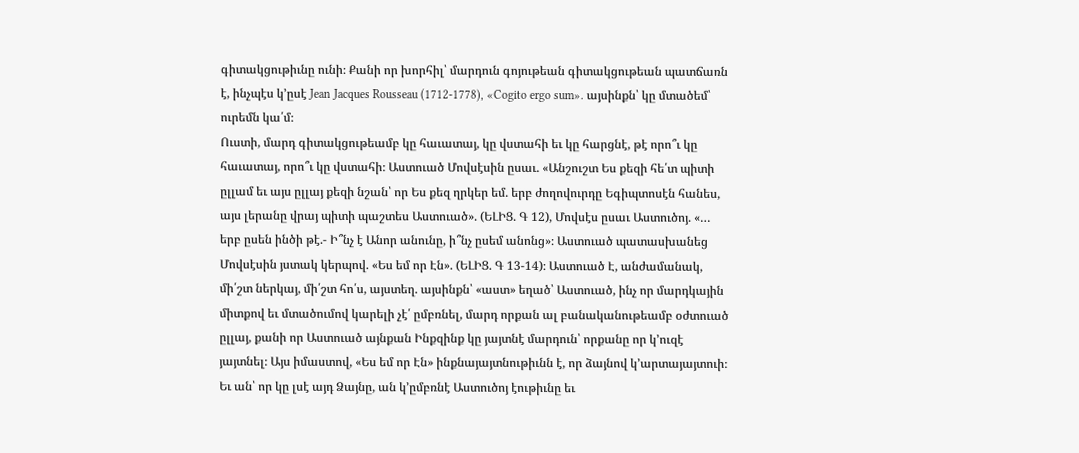գիտակցութիւնը ունի։ Քանի որ խորհիլ՝ մարդուն գոյութեան գիտակցութեան պատճառն է, ինչպէս կ՚ըսէ Jean Jacques Rousseau (1712-1778), «Cogito ergo sum». այսինքն՝ կը մտածեմ՝ ուրեմն կա՛մ։
Ուստի, մարդ գիտակցութեամբ կը հաւատայ, կը վստահի եւ կը հարցնէ, թէ որո՞ւ կը հաւատայ, որո՞ւ կը վստահի։ Աստուած Մովսէսին ըսաւ. «Անշուշտ Ես քեզի հե՛տ պիտի ըլլամ եւ այս ըլլայ քեզի նշան՝ որ Ես քեզ ղրկեր եմ. երբ ժողովուրդը Եգիպտոսէն հանես, այս լերանը վրայ պիտի պաշտես Աստուած». (ԵԼԻՑ. Գ 12), Մովսէս ըսաւ Աստուծոյ. «… երբ ըսեն ինծի թէ.- Ի՞նչ է Անոր անունը, ի՞նչ ըսեմ անոնց»։ Աստուած պատասխանեց Մովսէսին յստակ կերպով. «Ես եմ որ Էն». (ԵԼԻՑ. Գ 13-14)։ Աստուած Է, անժամանակ, մի՛շտ ներկայ, մի՛շտ հո՛ս, այստեղ. այսինքն՝ «աստ» եղած՝ Աստուած, ինչ որ մարդկային միտքով եւ մտածումով կարելի չէ՛ ըմբռնել, մարդ որքան ալ բանականութեամբ օժտուած ըլլայ, քանի որ Աստուած այնքան Ինքզինք կը յայտնէ մարդուն՝ որքանը որ կ՚ուզէ յայտնել։ Այս իմաստով, «Ես եմ որ Էն» ինքնայայտնութիւնն է, որ ձայնով կ՚արտայայտուի։ Եւ ան՝ որ կը լսէ այդ Ձայնը, ան կ՚ըմբռնէ Աստուծոյ էութիւնը եւ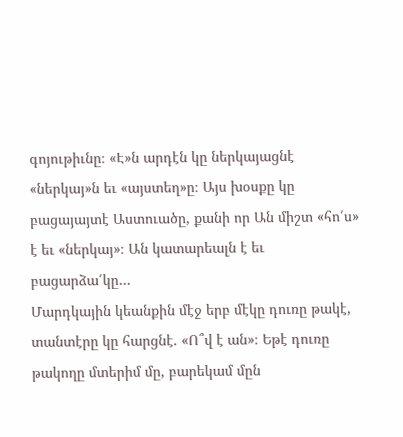գոյութիւնը։ «Է»ն արդէն կը ներկայացնէ «ներկայ»ն եւ «այստեղ»ը։ Այս խօսքը կը բացայայտէ Աստուածը, քանի որ Ան միշտ «հո՛ս» է եւ «ներկայ»։ Ան կատարեալն է եւ բացարձա՛կը…
Մարդկային կեանքին մէջ երբ մէկը դուռը թակէ, տանտէրը կը հարցնէ. «Ո՞վ է ան»։ Եթէ դուռը թակողը մտերիմ մը, բարեկամ մըն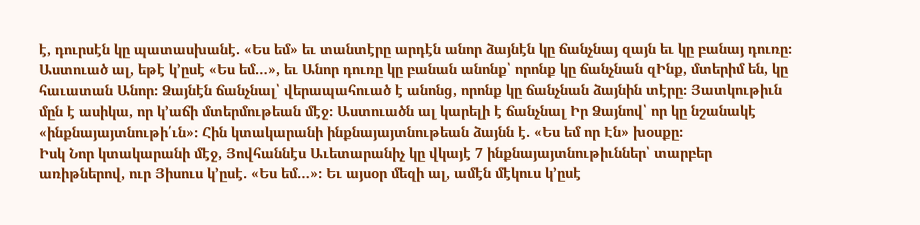է, դուրսէն կը պատասխանէ. «Ես եմ» եւ տանտէրը արդէն անոր ձայնէն կը ճանչնայ զայն եւ կը բանայ դուռը։ Աստուած ալ, եթէ կ՚ըսէ «Ես եմ…», եւ Անոր դուռը կը բանան անոնք՝ որոնք կը ճանչնան զԻնք, մտերիմ են, կը հաւատան Անոր։ Ձայնէն ճանչնալ՝ վերապահուած է անոնց, որոնք կը ճանչնան ձայնին տէրը։ Յատկութիւն մըն է ասիկա, որ կ՚աճի մտերմութեան մէջ։ Աստուածն ալ կարելի է ճանչնալ Իր Ձայնով՝ որ կը նշանակէ «ինքնայայտնութի՛ւն»։ Հին կտակարանի ինքնայայտնութեան ձայնն է. «Ես եմ որ Էն» խօսքը։
Իսկ Նոր կտակարանի մէջ, Յովհաննէս Աւետարանիչ կը վկայէ 7 ինքնայայտնութիւններ՝ տարբեր առիթներով, ուր Յիսուս կ՚ըսէ. «Ես եմ…»։ Եւ այսօր մեզի ալ, ամէն մէկուս կ՚ըսէ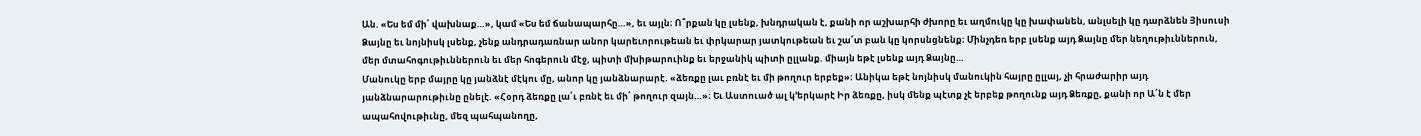Ան. «Ես եմ մի՛ վախնաք…», կամ «Ես եմ ճանապարհը…», եւ այլն։ Ո՞րքան կը լսենք, խնդրական է, քանի որ աշխարհի ժխորը եւ աղմուկը կը խափանեն, անլսելի կը դարձնեն Յիսուսի Ձայնը եւ նոյնիսկ լսենք, չենք անդրադառնար անոր կարեւորութեան եւ փրկարար յատկութեան եւ շա՜տ բան կը կորսնցնենք։ Մինչդեռ երբ լսենք այդ Ձայնը մեր նեղութիւններուն, մեր մտահոգութիւններուն եւ մեր հոգերուն մէջ, պիտի մխիթարուինք եւ երջանիկ պիտի ըլլանք. միայն եթէ լսենք այդ Ձայնը…
Մանուկը երբ մայրը կը յանձնէ մէկու մը, անոր կը յանձնարարէ. «ձեռքը լաւ բռնէ եւ մի թողուր երբեք»։ Անիկա եթէ նոյնիսկ մանուկին հայրը ըլլայ, չի հրաժարիր այդ յանձնարարութիւնը ընելէ. «Հօրդ ձեռքը լա՛ւ բռնէ եւ մի՛ թողուր զայն…»։ Եւ Աստուած ալ կ՚երկարէ Իր ձեռքը, իսկ մենք պէտք չէ երբեք թողունք այդ Ձեռքը, քանի որ Ա՛ն է մեր ապահովութիւնը, մեզ պահպանողը,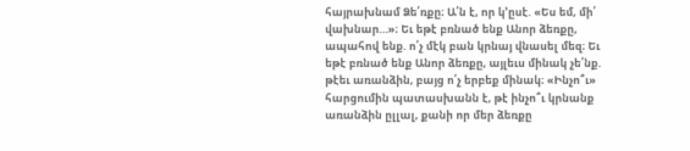հայրախնամ Ձե՛ռքը։ Ա՛ն է, որ կ՚ըսէ. «Ես եմ, մի՛ վախնար…»։ Եւ եթէ բռնած ենք Անոր ձեռքը, ապահով ենք. ո՛չ մէկ բան կրնայ վնասել մեզ։ Եւ եթէ բռնած ենք Անոր ձեռքը, այլեւս մինակ չե՛նք. թէեւ առանձին, բայց ո՛չ երբեք մինակ։ «Ինչո՞ւ» հարցումին պատասխանն է, թէ ինչո՞ւ կրնանք առանձին ըլլալ, քանի որ մեր ձեռքը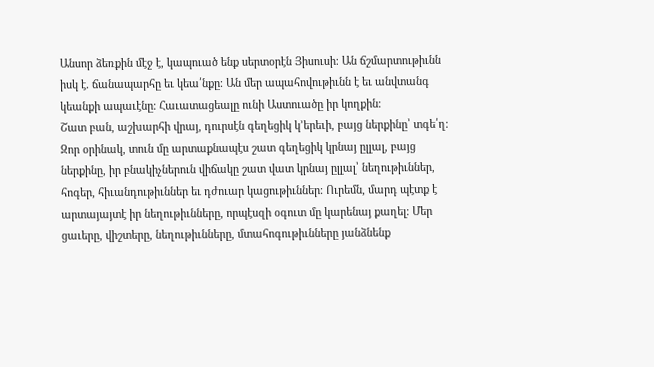Անսոր ձեռքին մէջ է, կապուած ենք սերտօրէն Յիսուսի։ Ան ճշմարտութիւնն իսկ է. ճանապարհը եւ կեա՛նքը։ Ան մեր ապահովութիւնն է եւ անվտանգ կեանքի ապաւէնը։ Հաւատացեալը ունի Աստուածը իր կողքին։
Շատ բան, աշխարհի վրայ, դուրսէն գեղեցիկ կ՚երեւի, բայց ներքինը՝ տգե՛ղ։ Զոր օրինակ, տուն մը արտաքնապէս շատ գեղեցիկ կրնայ ըլլալ, բայց ներքինը, իր բնակիչներուն վիճակը շատ վատ կրնայ ըլլալ՝ նեղութիւններ, հոգեր, հիւանդութիւններ եւ դժուար կացութիւններ։ Ուրեմն, մարդ պէտք է արտայայտէ իր նեղութիւնները, որպէսզի օգուտ մը կարենայ քաղել։ Մեր ցաւերը, վիշտերը, նեղութիւնները, մտահոգութիւնները յանձնենք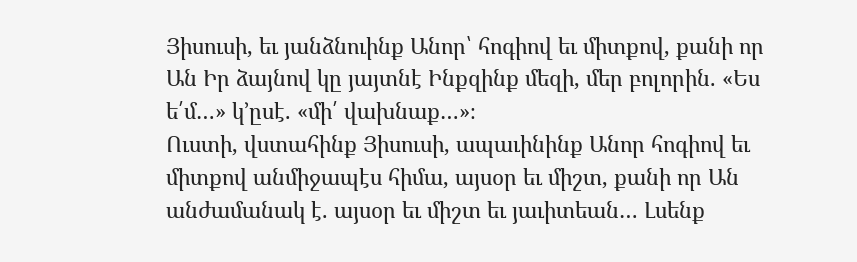Յիսուսի, եւ յանձնուինք Անոր՝ հոգիով եւ միտքով, քանի որ Ան Իր ձայնով կը յայտնէ Ինքզինք մեզի, մեր բոլորին. «Ես ե՛մ…» կ՚ըսէ. «մի՛ վախնաք…»։
Ուստի, վստահինք Յիսուսի, ապաւինինք Անոր հոգիով եւ միտքով անմիջապէս հիմա, այսօր եւ միշտ, քանի որ Ան անժամանակ է. այսօր եւ միշտ եւ յաւիտեան… Լսենք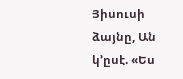Յիսուսի ձայնը, Ան կ՚ըսէ. «Ես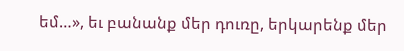եմ…», եւ բանանք մեր դուռը, երկարենք մեր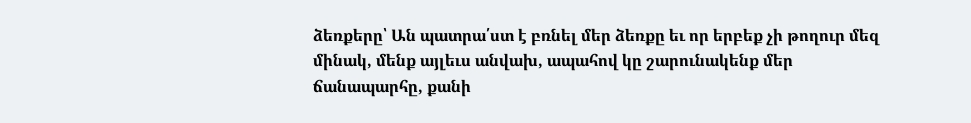ձեռքերը՝ Ան պատրա՛ստ է բռնել մեր ձեռքը եւ որ երբեք չի թողուր մեզ մինակ, մենք այլեւս անվախ, ապահով կը շարունակենք մեր ճանապարհը, քանի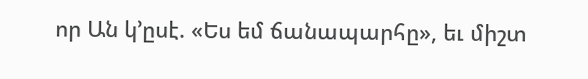որ Ան կ՚ըսէ. «Ես եմ ճանապարհը», եւ միշտ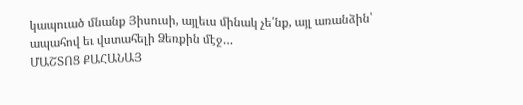կապուած մնանք Յիսուսի, այլեւս մինակ չե՛նք, այլ առանձին՝ ապահով եւ վստահելի Ձեռքին մէջ…
ՄԱՇՏՈՑ ՔԱՀԱՆԱՅ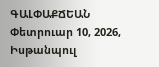ԳԱԼՓԱՔՃԵԱՆ
Փետրուար 10, 2026, Իսթանպուլ